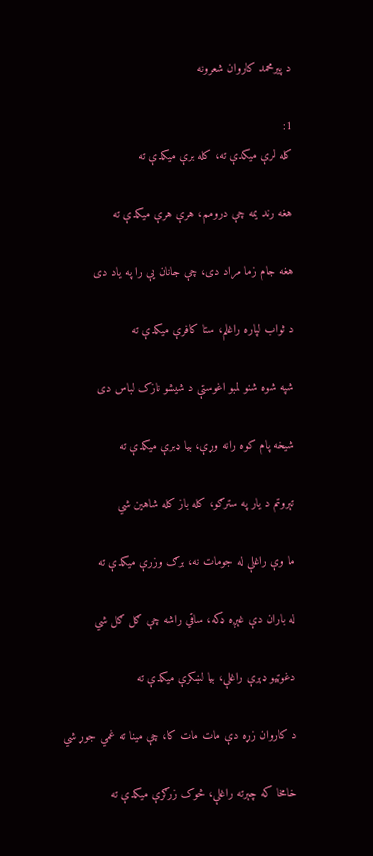د پیرمحمد کاروان شعرونه

1:
کله لرې میکدې ته، کله برې میکدې ته

هغه رند یمه چې درومم، هرې هرې میکدې ته

هغه جام زما مراد دی، چې جانان یې را په یاد دی

د ثواب لپاره راغلم، ستا کافرې میکدې ته

شپه شوه شنو لمبو اغوستې د شیشو نازک لباس دی

شیخه پام کوه رانه وړې، بیا ډبرې میکدې ته

تېروتم د یار په سترګو، کله باز کله شاهین شي

ما وې راغلې له جومات نه، برګ وزرې میکدې ته

له باران دې غېږه ډکه، ساقي راشه چې ګل ګل شي

دغوټیو ډېرې راغلې، بیا لښکرې میکدې ته

د کاروان زړه دې مات مات کا، چې مینا ته غمي جوړ شي

خامخا که چېرته راغلې، څوک زرګرې میکدې ته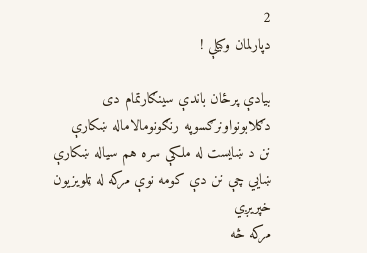2
دپارلمان وکيلې !

بيادې پرځان باندې سينګارتمام دی
دګلابونواونرګسوپه رنګونومالاماله ښکارې
نن د ښايست له ملکې سره هم سياله ښکارې
ښايي چې نن دې کومه نوې مرکه له ټلويزيون خپريږي
مرکه څه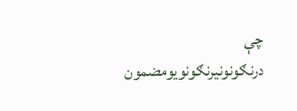چې درنګونونيرنګونويومضمون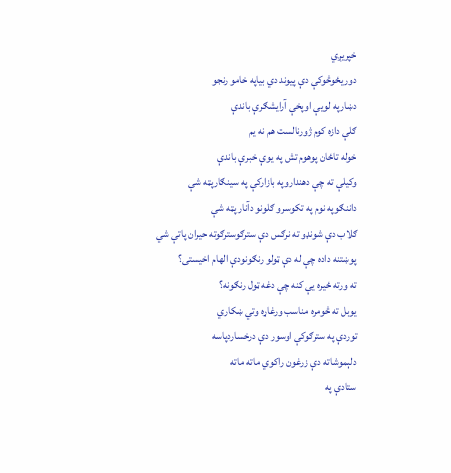خپريږي
دوریځوڅوکې دې پيوند دي بياپه خامو رنجو
دښارپه لويې اوپخې آرايشګرې باندې
ګلې دازه کوم ژورنالست هم نه يم
خوله تاځان پوهوم تش په يوې خبرې باندې
وکيلې ته چې دهنداروپه بازارکې په سينګارپټه شې
داننګوپه نوم په تکوسرو ګلونو دآنار پټه شې
ګلاب دې شونډو ته نرګس دې سترګوسترګوته حيران پاتې شي
پوښتنه داده چې له دې ټولو رنګونودې الهام اخيستی؟
ته ورته ځيره يې کنه چې دغه ټول رنګونه؟
يوبل ته څومره مناسب ورغاړه وتي ښکاري
توردې په سترګوکې اوسور دې درخساردپاسه
دلېموشاته دې زرغون راکوي ماته ماته
ستادې په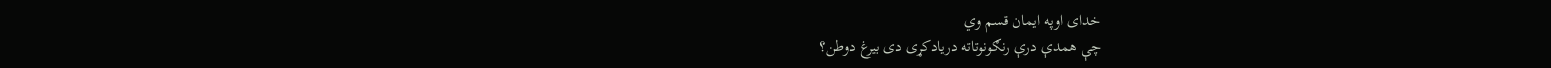خدای اوپه ايمان قسم وي
چې همدې درې رنګونوتاته دريادکړی دی بيرغ دوطن؟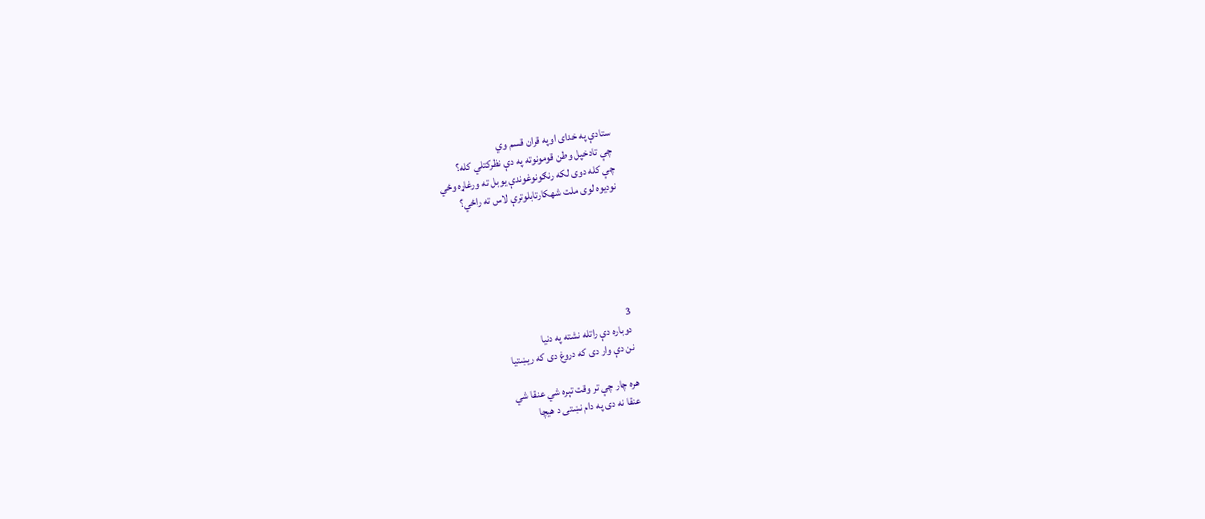ستادې په خدای اوپه قران قسم وي
چې تادخپل وطن قومونوته په دې نظرکتلي کله؟
چې کله دوی لکه رنګونوغوندې يوبل ته ورغاړه وځي
نوديوه لوی ملت شهکارتابلوترې لاس ته راځي؟






3
دوباره دې راتله نشته په دنیا
نن دې وار دی که دروغ دی که ريښتیا

هره چار چې تر وقت تېره شي عنقا شي
عنقا نه دی په دام نښتی د هیچا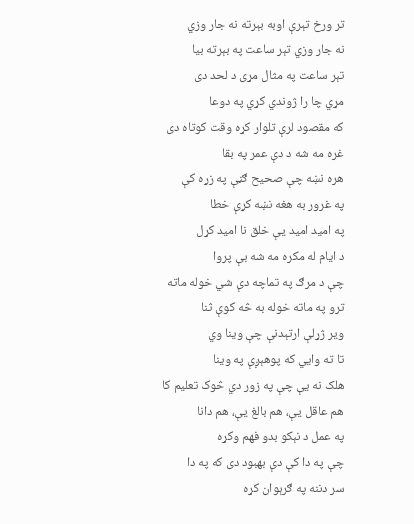تر ورخ تېرې اوبه بېرته نه جار وزي
نه جار وزي تېر ساعت په بېرته بیا
تېر ساعت په مثال مړی د لحد دی
مړي چا را ژوندي کړي په دوعا
که مقصود لرې تلوار کړه وقت کوتاه دی
غره مه شه د دې عمر په بقا
هره نښه چې صحیح ګڼې په زړه کې
په غرور به هغه نښه کړې خطا
په امید امید یې خلق نا امید کړل
د ایام له مکره مه شه بې پروا
چې د مرګ په تماچه دې شي خوله ماته
ترو په ماته خوله به څه کوې ثنا
وير ژړلې ارتېدنې چې وینا وي
تا ته وایي که پوهېږې په وینا
هلک نه یې چې په زور دي څوک تعلیم کا
هم عاقل یې، هم بالغ یې، هم دانا
په عمل د نېکو بدو فهم وکړه
چې په دا کې دې بهبود دی که په دا
سر دننه په ګرېوان کړه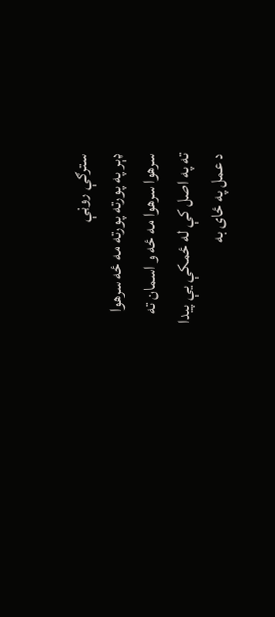سترګې روڼې
ډېر په پورته پورته مه ځه سرهوا
سرهوا سرهوا مه ځه و اسمان ته
ته په اصل کې له ځمکې یې پیدا
د عمل په ځای به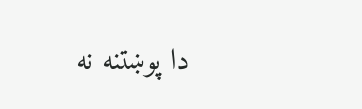دا پوښتنه نه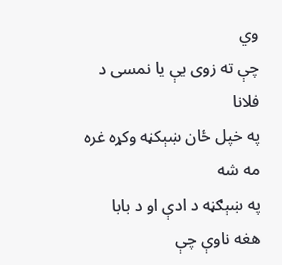وي
چې ته زوی یې یا نمسی د فلانا
په خپل ځان ښېکڼه وکړه غره مه شه
په ښېګڼه د ادې او د بابا
هغه ناوې چې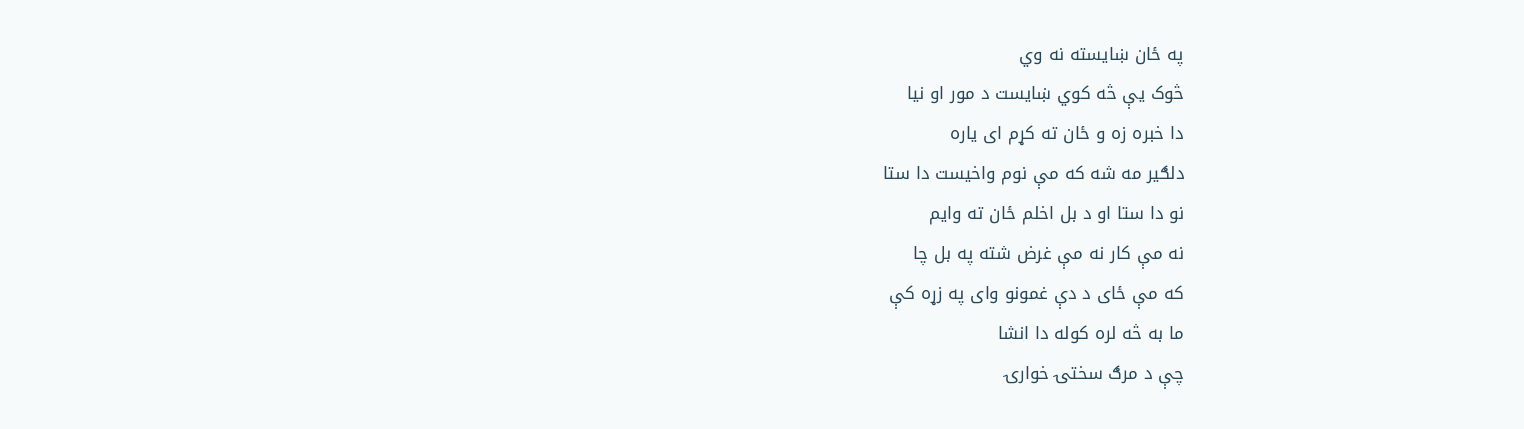په ځان ښایسته نه وي
څوک یې څه کوي ښایست د مور او نیا
دا خبره زه و ځان ته کړم ای یاره
دلګير مه شه که مې نوم واخیست دا ستا
نو دا ستا او د بل اخلم ځان ته وایم
نه مې کار نه مې غرض شته په بل چا
که مې ځای د دې غمونو وای په زړه کې
ما به څه لره کوله دا انشا
چې د مرګ سختۍ خوارۍ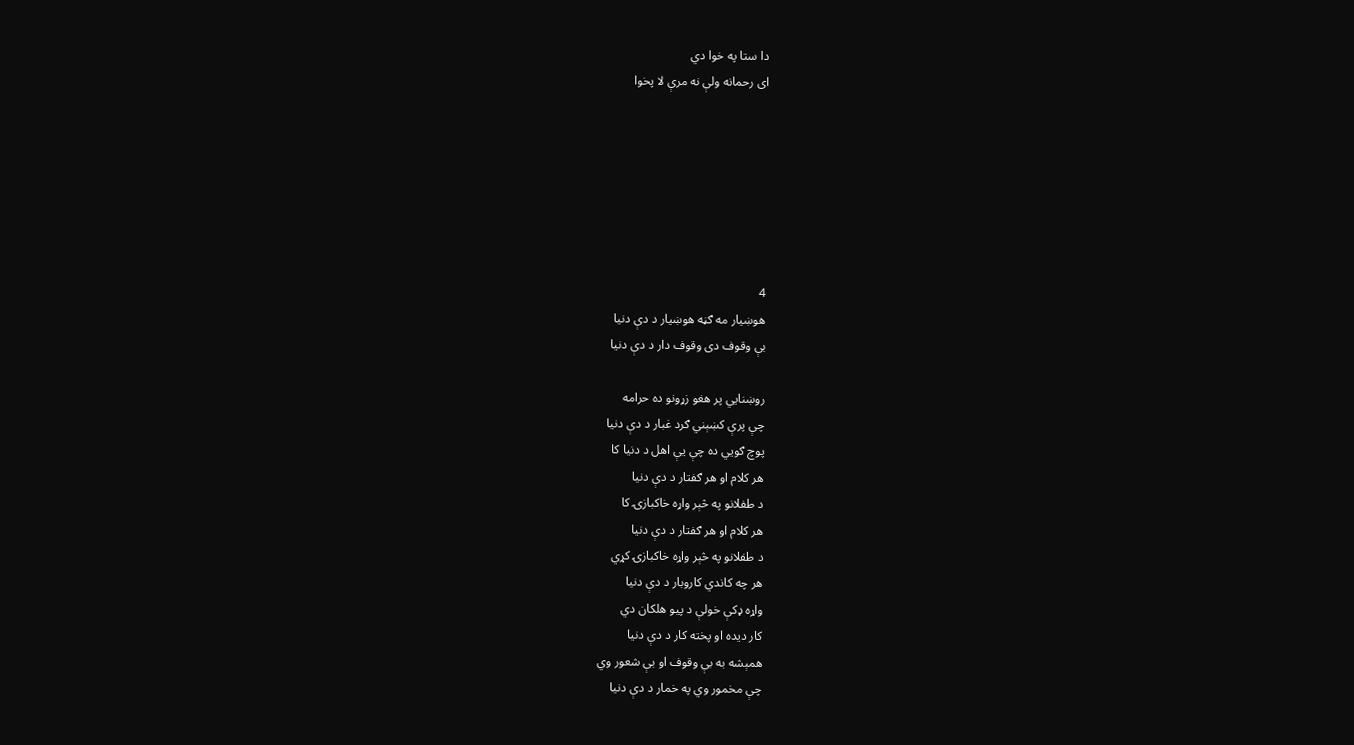دا ستا په خوا دي
ای رحمانه ولې نه مرې لا پخوا







4
هوښیار مه ګڼه هوښیار د دې دنیا
بې وقوف دی وقوف دار د دې دنیا

روښنایي پر هغو زړونو ده حرامه
چې پرې کښېني ګرد غبار د دې دنیا
پوچ ګویي ده چې یې اهل د دنیا کا
هر کلام او هر ګفتار د دې دنیا
د طفلانو په څېر واړه خاکبازۍ کا
هر کلام او هر ګفتار د دې دنیا
د طفلانو په څېر واړه خاکبازۍ کړي
هر چه کاندي کاروبار د دې دنیا
واړه ډکې خولې د پیو هلکان دي
کار دیده او پخته کار د دې دنیا
همېشه به بې وقوف او بې شعور وي
چې مخمور وي په خمار د دې دنیا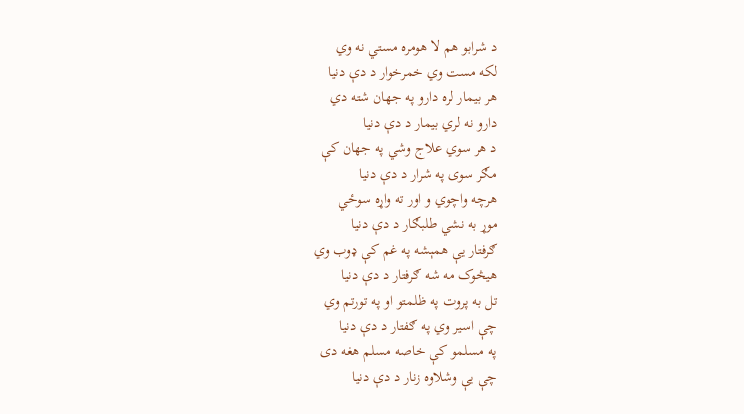د شرابو هم لا هومره مستي نه وي
لکه مست وي خمرخوار د دې دنیا
هر بیمار لره دارو په جهان شته دي
دارو نه لري بیمار د دې دنیا
د هر سوي علاج وشي په جهان کې
مګر سوی په شرار د دې دنیا
هرچه واچوي و اور ته واړه سوځي
موړ به نشي طلبګار د دې دنیا
ګرفتار یې همېشه په غم کې ډوب وي
هیڅوک مه شه ګرفتار د دې دنیا
تل به پروت په ظلمتو او په تورتم وي
چې اسیر وي په ګفتار د دې دنیا
په مسلمو کې خاصه مسلم هغه دی
چې یې وشلاوه زنار د دې دنیا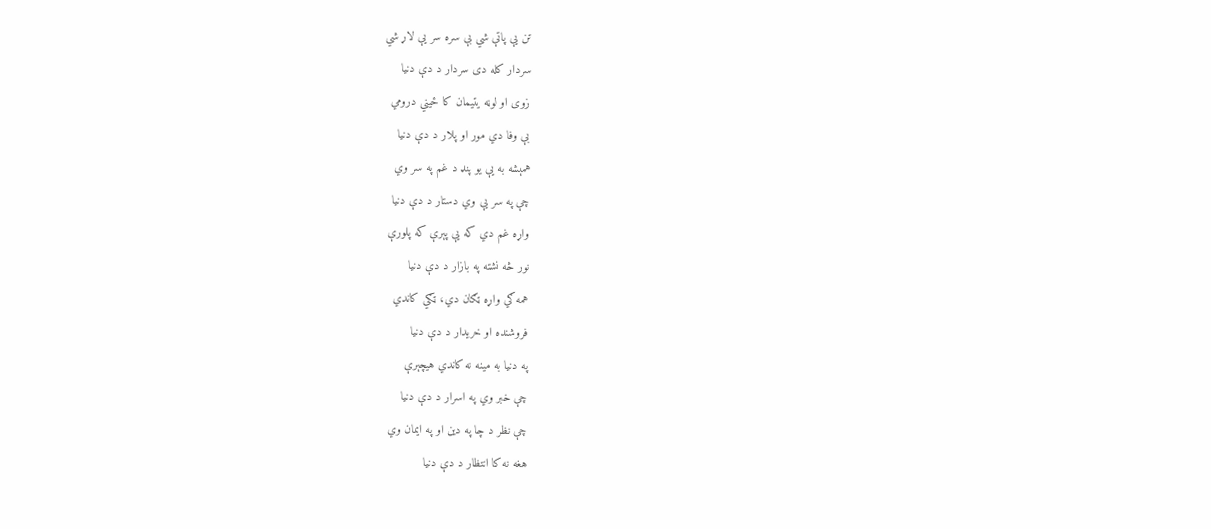تن یې پاتې شي بې سره سر یې لاړ شي
سردار کله دی سردار د دې دنیا
زوی او لوڼه یتیمان کا ځیني درومي
بې وفا دي مور او پلار د دې دنیا
همېشه به یې یو پنډ د غم په سر وي
چې په سر یې وي دستار د دې دنیا
واړه غم دي که یې پېرې که پلورې
نور څه نشته په بازار د دې دنیا
همه ګي واړه ټګان دي، ټګي کاندي
فروشنده او خریدار د دې دنیا
په دنیا به مینه نه کاندي هیچېرې
چې خبر وي په اسرار د دې دنیا
چې نظر د چا په دین او په ایمان وي
هغه نه کا انتظار د دې دنیا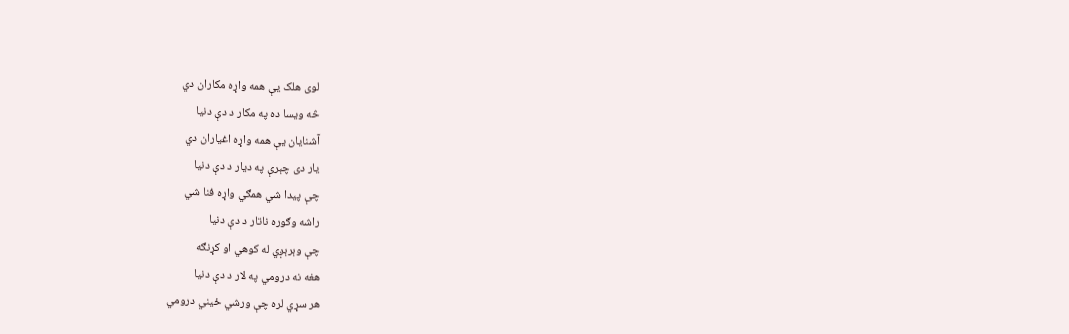لوی هلک یې همه واړه مکاران دي
څه ویسا ده په مکار د دې دنیا
آشنایان یې همه واړه اغیاران دي
یار دی چېرې په دیار د دې دنیا
چې پیدا شي همګي واړه فنا شي
راشه وګوره ناتار د دې دنیا
چې وېرېږي له کوهي او کړنګه
هغه نه درومي په لار د دې دنیا
هر سړي لره چې ورشي ځیني درومي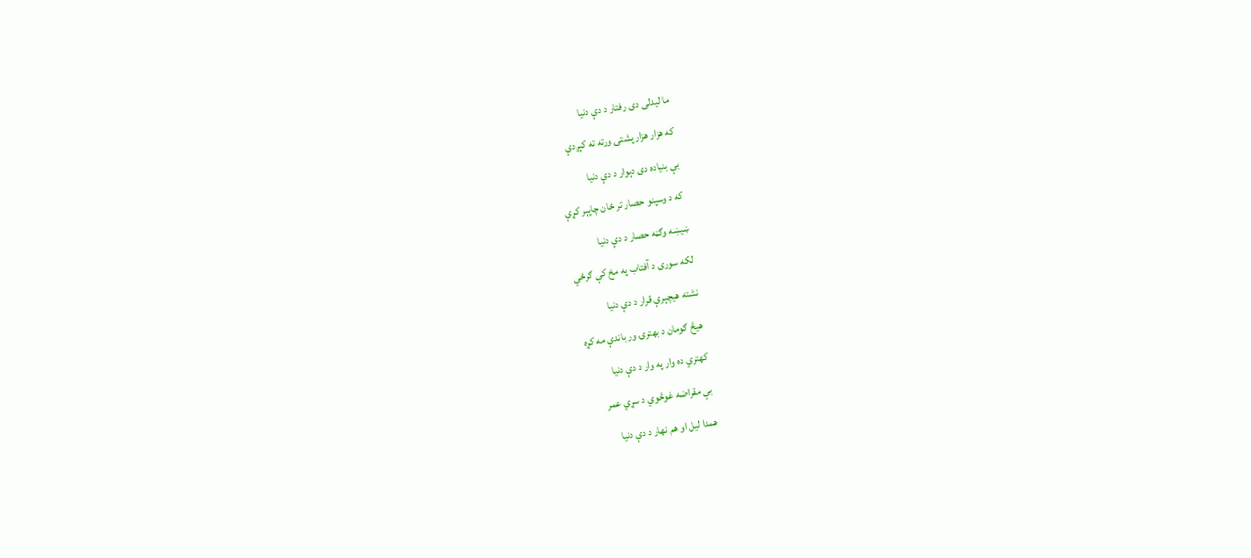ما لیدلی دی رفتار د دې دنیا
که هزار هزار پشتۍ ورته ته کېږدې
بې بنیاده دی دېوار د دې دنیا
که د وسپنو حصار تر ځان چاپېر کړې
ښيښه وګڼه حصار د دې دنیا
لکه سوری د آفتاب په مخ کې ګرځي
نشته هیچېرې قرار د دې دنیا
هیڅ ګومان د بهترۍ ور باندې مه کړه
کهتري ده وار په وار د دې دنیا
بې مقراضه غوڅوي د سړي عمر
همدا لیل او هم نهار د دې دنیا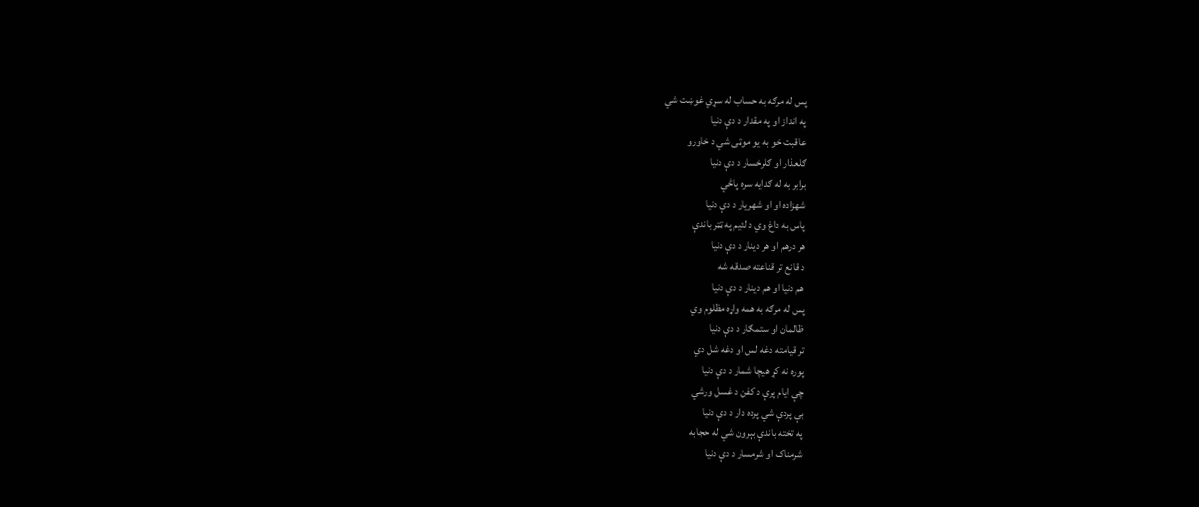پس له مرګه به حساب له سړي غوښت شي
په انداز او په مقدار د دې دنیا
عاقبت خو به یو موټی شي د خاورو
ګلعذار او ګلرخسار د دې دنیا
برابر به له ګدایه سره پاڅي
شهزاده او او شهریار د دې دنیا
پاس به داغ وي د لئیم په ټټر باندې
هر درهم او هر دینار د دې دنیا
د قانع تر قناعته صدقه شه
هم دنیا او هم دینار د دې دنیا
پس له مرګه به همه واړه مظلوم وي
ظالمان او ستمګار د دې دنیا
تر قیامته دغه لس او دغه شل دي
پوره نه کړ هیچا شمار د دې دنیا
چې ایام پرې د کفن د غسل ورشي
بې پردې شي پرده دار د دې دنیا
په تخته باندې بېرون شي له حجابه
شرمناک او شرمسار د دې دنیا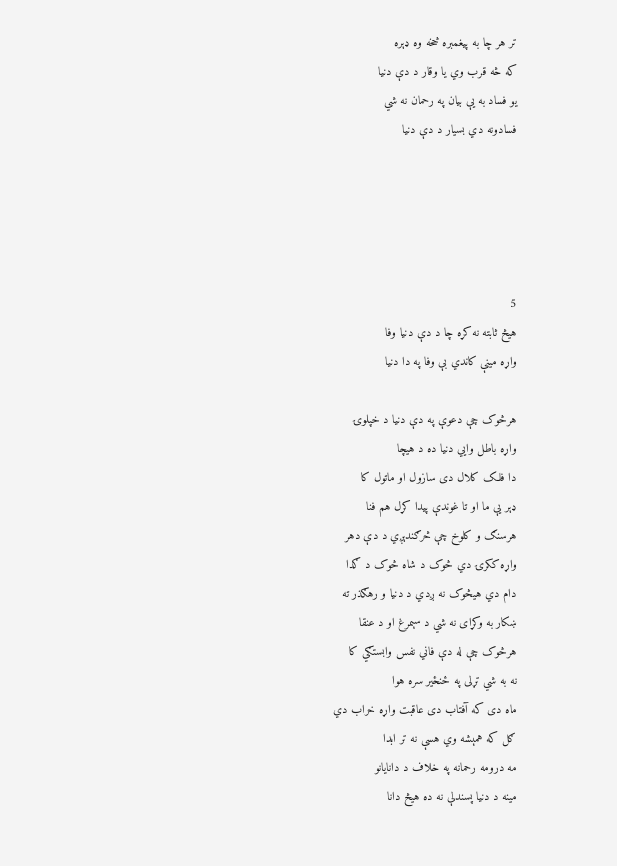تر هر چا به پیغمبره څخه وه ډېره
که څه قرب وي یا وقار د دې دنیا
یو فساد به یې بیان په رحمان نه شي
فسادونه دي بسیار د دې دنیا





5
هیڅ ثابته نه کړه چا د دې دنیا وفا
واړه مینې کاندي بې وفا په دا دنیا

هرڅوک چې دعوې په دې دنیا د خپلوۍ
واړه باطل وایي دنیا ده د هیچا
دا فلک کلال دی سازول او ماتول کا
ډېر یې ما او تا غوندې پیدا کړل هم فنا
هرسنګ و کلوخ چې څرګندېږي د دې دهر
واړه ککرۍ دي څوک د شاه څوک د ګدا
دام دي هیڅوک نه ږدي د دنیا و رهګذر ته
ښکار به وکړای نه شي د سېمرغ او د عنقا
هرڅوک چې له دې فاني نفس وابستګي کا
نه به شي تړلی په ځنځير سره هوا
ماه دی که آفتاب دی عاقبت واړه خراب دي
ګل که همېشه وي هسې نه تر ابدا
مه درومه رحمانه په خلاف د دانایانو
مینه د دنیا پسندلې نه ده هیڅ دانا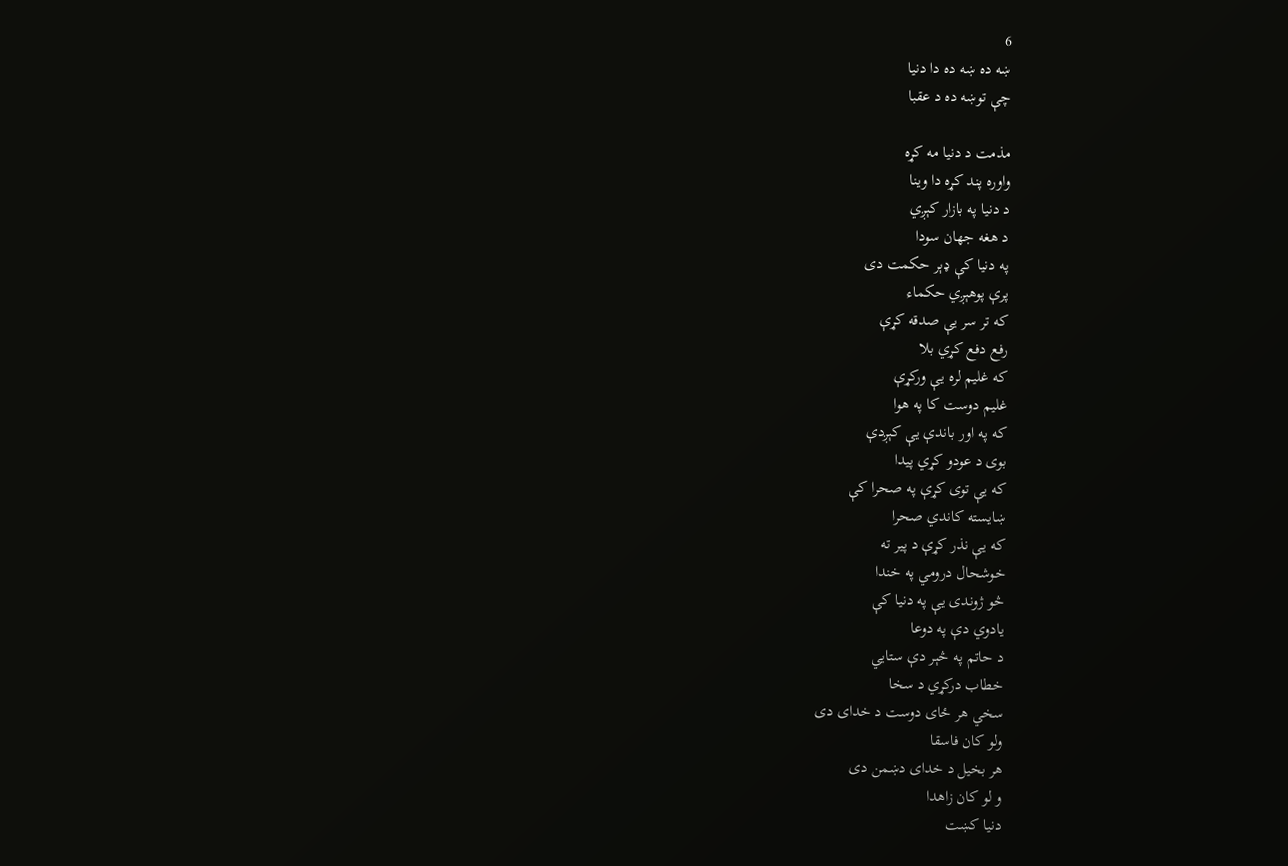6
ښه ده ښه ده دا دنیا
چې توښه ده د عقبا

مذمت د دنیا مه کړه
واوره پند کړه دا وینا
د دنیا په بازار کېږي
د هغه جهان سودا
په دنیا کې ډېر حکمت دی
پرې پوهېږي حکماء
که تر سر یې صدقه کړې
رفع دفع کړي بلا
که غلیم لره یې ورکړې
غلیم دوست کا په هوا
که په اور باندې یې کېږدې
بوی د عودو کړي پیدا
که یې توی کړې په صحرا کې
ښایسته کاندي صحرا
که یې نذر کړې د پیر ته
خوشحال درومي په خندا
څو ژوندی یې په دنیا کې
یادوي دې په دوعا
د حاتم په څېر دې ستایي
خطاب درکړي د سخا
سخي هر ځای دوست د خدای دی
ولو کان فاسقا
هر بخیل د خدای دښمن دی
و لو کان زاهدا
دنیا کښت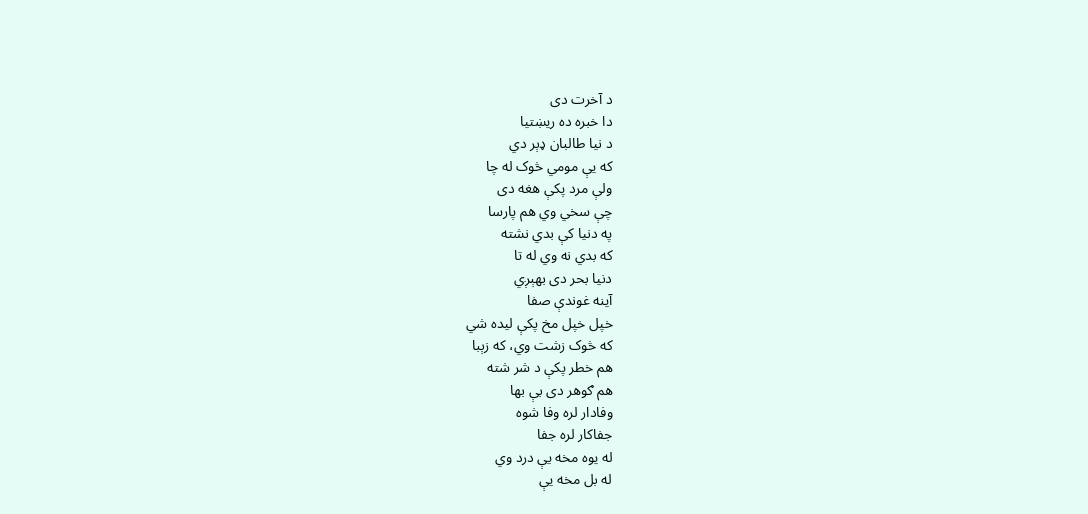د آخرت دی
دا خبره ده ريښتیا
د نیا طالبان ډېر دي
که یې مومي څوک له چا
ولې مرد پکې هغه دی
چې سخي وي هم پارسا
په دنیا کې بدي نشته
که بدي نه وي له تا
دنیا بحر دی بهېږي
آینه غوندې صفا
خپل خپل مخ پکې لیده شي
که څوک زشت وي، که زېبا
هم خطر پکې د شر شته
هم ګوهر دی بې بها
وفادار لره وفا شوه
جفاکار لره جفا
له یوه مخه یې درد وي
له بل مخه یې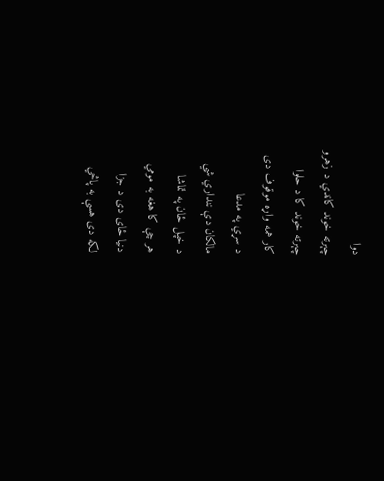دوا
چېرته خوند کاندي د زهرو
چېرته خوند کا د حلوا
کار همه واړه موقوف دی
د سړي په مدعا
مالکان دې ننداري شي
د خپل ځان په تماشا
هر چې کا هغه به مومي
دنیا ځای دی د جزا
لکه دی هسې به پاڅي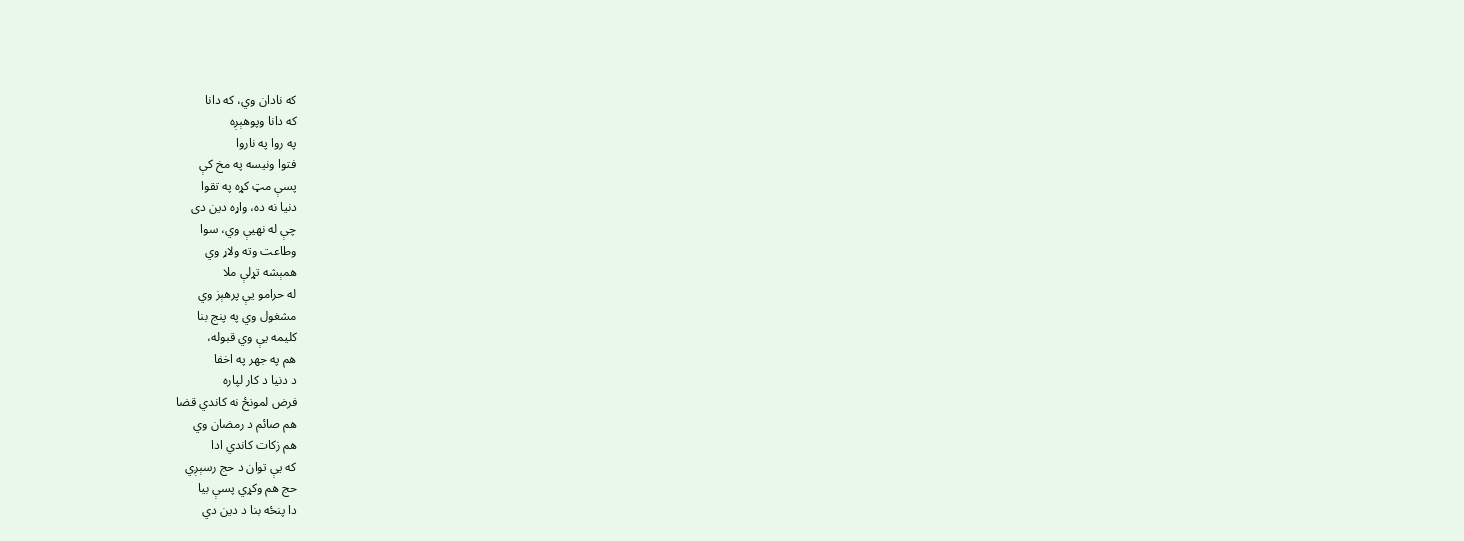که نادان وي، که دانا
که دانا وپوهېږه
په روا په ناروا
فتوا ونیسه په مخ کې
پسې مټ کړه په تقوا
دنیا نه ده، واړه دین دی
چې له نهیې وي، سوا
وطاعت وته ولاړ وي
همېشه تړلې ملا
له حرامو یې پرهېز وي
مشغول وي په پنج بنا
کلیمه یې وي قبوله،
هم په جهر په اخفا
د دنیا د کار لپاره
فرض لمونځ نه کاندي قضا
هم صائم د رمضان وي
هم زکات کاندي ادا
که یې توان د حج رسېږي
حج هم وکړي پسې بیا
دا پنځه بنا د دین دي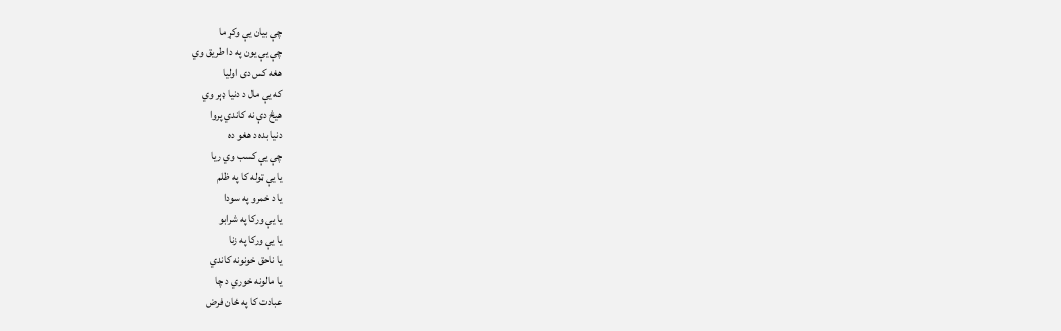چې بیان یې وکړ ما
چې یې یون په دا طریق وي
هغه کس دی اولیا
که یې مال د دنیا ډېر وي
هيڅ دې نه کاندي پروا
دنیا بده د هغو ده
چې یې کسب وي ریا
یا یې ټوله کا په ظلم
یا د خمرو په سودا
یا یې ورکا په شرابو
یا یې ورکا په زنا
یا ناحق خونونه کاندي
یا مالونه خوري د چا
عبادت کا په ځان فرض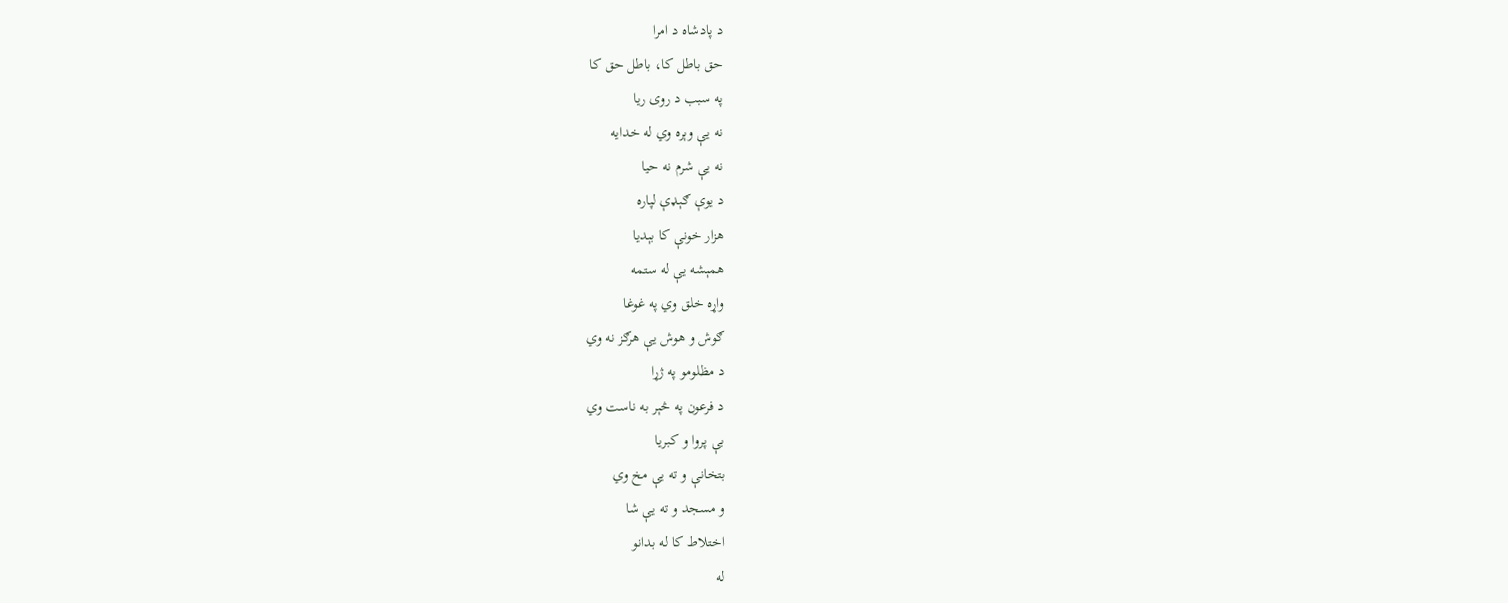د پادشاه د امرا
حق باطل کا، باطل حق کا
په سبب د روی ریا
نه یې وېره وي له خدایه
نه یې شرم نه حیا
د یوې ګېډې لپاره
هزار خونې کا بېدیا
همېشه یې له ستمه
واړه خلق وي په غوغا
ګوش و هوش یې هرګز نه وي
د مظلومو په ژړا
د فرعون په څېر به ناست وي
بې پروا و کبریا
بتخانې و ته یې مخ وي
و مسجد و ته یې شا
اختلاط کا له بدانو
له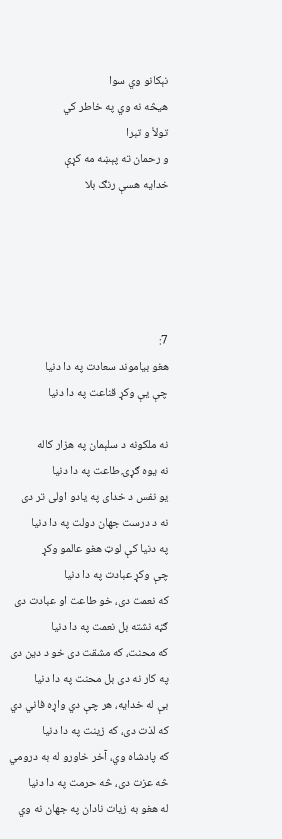نېکانو وي سوا
هیڅه نه وي په خاطر کي
تولاْ و تبرا
و رحمان ته پېښه مه کړې
خدایه هسې رنګ بلا





7:
هغو بیاموند سعادت په دا دنیا
چې یې وکړ قناعت په دا دنیا

نه ملکونه د سلېمان په هزار کاله
نه یوه ګړۍ طاعت په دا دنیا
یو نفس د خدای په یادو اولی تر دی
نه د درست جهان دولت په دا دنیا
په دنیا کې لوټ هغو عالمو وکړ
چې وکړ عبادت په دا دنیا
که نعمت دی، خو طاعت او عبادت دی
ګڼه نشته بل نعمت په دا دنیا
که محنت، که مشقت دی خو د دین دی
په کار نه دی بل محنت په دا دنیا
بې له خدایه، هر چې دي واړه فاني دي
که لذت دی، که زینت په دا دنیا
که پادشاه وي، آخر خاورو له به درومي
څه عزت دی، څه حرمت په دا دنیا
له هغو به زیات نادان په جهان نه وي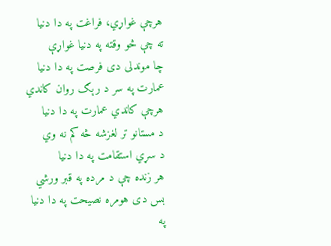هرچې غواړي، فراغت په دا دنیا
ته چې څو وقته په دنیا غواړې
چا موندلی دی فرصت په دا دنیا
عمارت په سر د رېګ روان کاندي
هرچې کاندي عمارت په دا دنیا
د مستانو تر لغزشه څه کم نه وي
د سړي استقامت په دا دنیا
هر زنده چې د مرده په قبر ورشي
بس دی هومره نصیحت په دا دنیا
په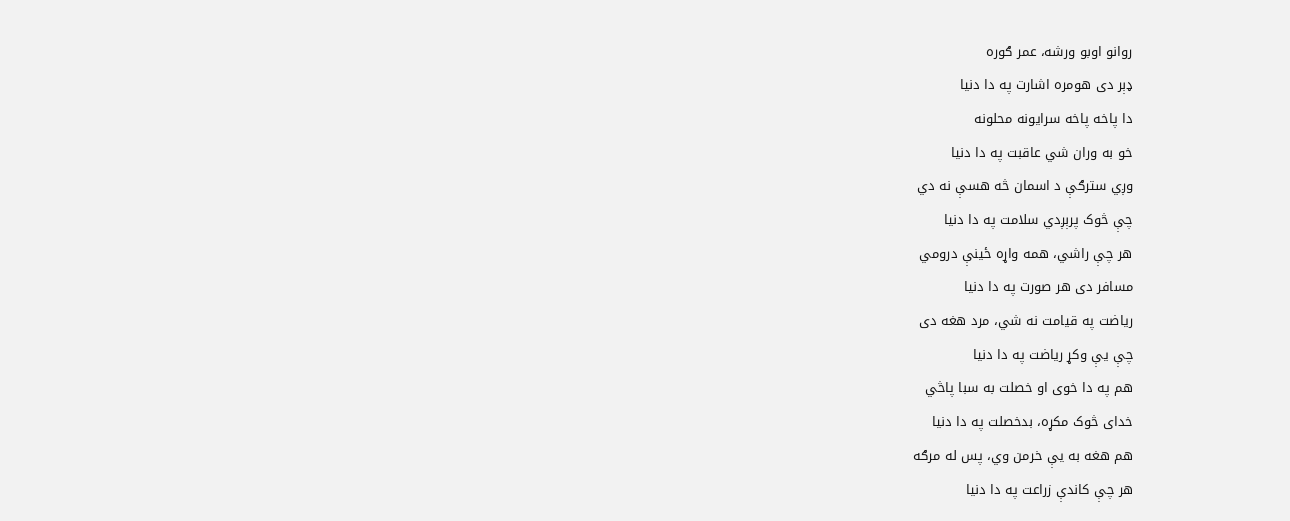روانو اوبو ورشه، عمر ګوره
ډېر دی هومره اشارت په دا دنیا
دا پاخه پاخه سرایونه محلونه
خو به وران شي عاقبت په دا دنیا
وږي سترګې د اسمان څه هسې نه دي
چې څوک پرېږدي سلامت په دا دنیا
هر چې راشي، همه واړه ځینې درومي
مسافر دی هر صورت په دا دنیا
ریاضت په قیامت نه شي، مرد هغه دی
چې یې وکړ ریاضت په دا دنیا
هم په دا خوی او خصلت به سبا پاڅي
خدای څوک مکړه، بدخصلت په دا دنیا
هم هغه به یې خرمن وي، پس له مرګه
هر چې کاندې زراعت په دا دنیا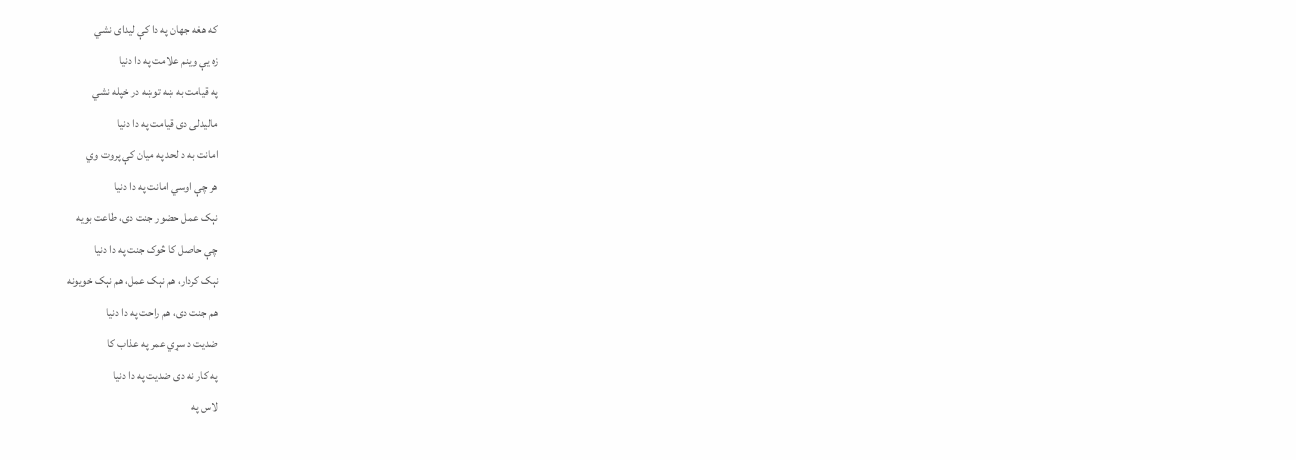که هغه جهان په دا کې لیدای نشي
زه یې وینم علامت په دا دنیا
په قیامت به ښه توښه در خپله نشي
مالیدلی دی قیامت په دا دنیا
امانت به د لحد په میان کې پروت وي
هر چې اوسي امانت په دا دنیا
نېک عمل حضور جنت دی، طاعت بویه
چې حاصل کا څوک جنت په دا دنیا
نېک کردار، هم نېک عمل، هم نېک خویونه
هم جنت دی، هم راحت په دا دنیا
ضدیت د سړي عمر په عذاب کا
په کار نه دی ضدیت په دا دنیا
لاس په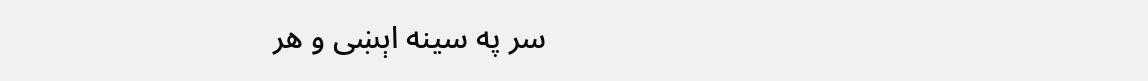سر په سینه اېښی و هر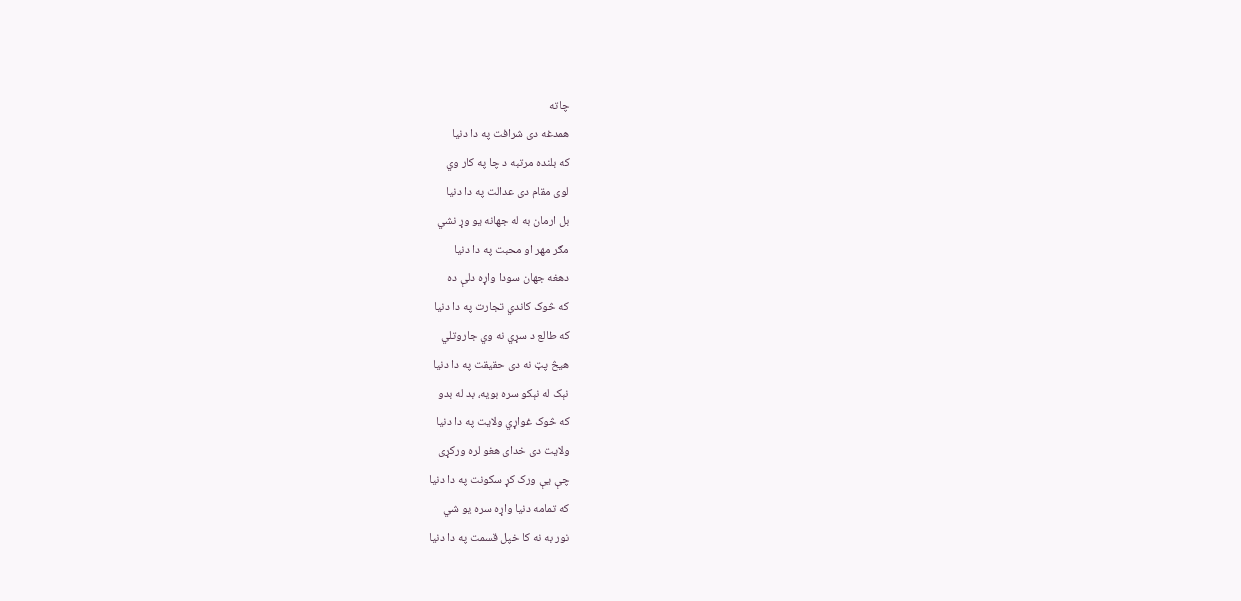چاته
همدغه دی شرافت په دا دنیا
که بلنده مرتبه د چا په کار وي
لوی مقام دی عدالت په دا دنیا
بل ارمان به له جهانه یو وړ نشي
مګر مهر او محبت په دا دنیا
دهغه جهان سودا واړه دلې ده
که څوک کاندي تجارت په دا دنیا
که طالع د سړي نه وي جاروتلي
هیڅ پټ نه دی حقیقت په دا دنیا
نېک له نېکو سره بویه، بد له بدو
که څوک غواړي ولایت په دا دنیا
ولایت دی خدای هغو لره ورکړی
چې یې ورک کړ سکونت په دا دنیا
که تمامه دنیا واړه سره یو شي
نور به نه کا خپل قسمت په دا دنیا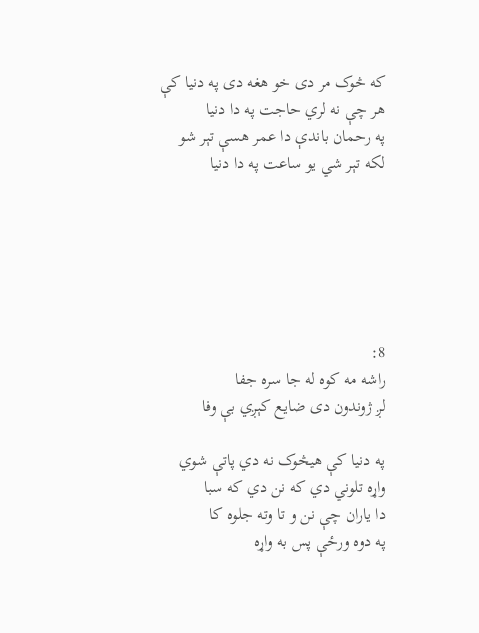که څوک مر دی خو هغه دی په دنیا کې
هر چې نه لري حاجت په دا دنیا
په رحمان باندې دا عمر هسې تېر شو
لکه تېر شي یو ساعت په دا دنیا






8:
راشه مه کوه له جا سره جفا
لږ ژوندون دی ضایع کېږي بې وفا

په دنیا کې هیڅوک نه دي پاتې شوي
واړه تلوني دي که نن دي که سبا
دا یاران چې نن و تا وته جلوه کا
په دوه ورځې پس به واړه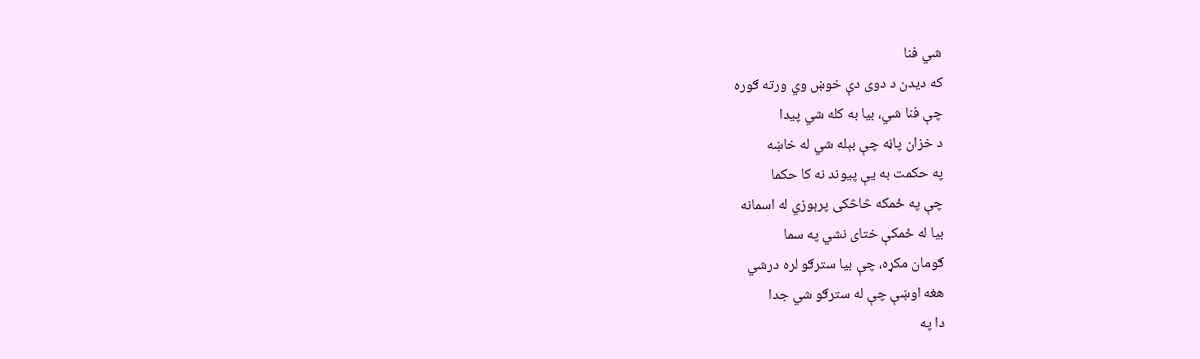شي فنا
که دیدن د دوی دې خوښ وي ورته ګوره
چې فنا شي، بیا به کله شي پیدا
د خزان پاڼه چې بېله شي له خاښه
په حکمت به یې پیوند نه کا حکما
چې په ځمکه څاڅکی پرېوزي له اسمانه
بیا له ځمکې ختای نشي په سما
ګومان مکړه، چې بیا سترګو لره درشي
هغه اوښې چې له سترګو شي جدا
دا په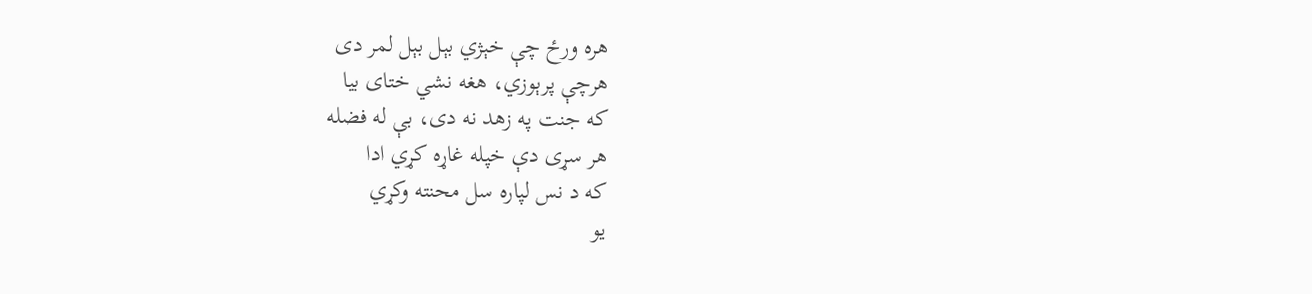هره ورځ چې خېژي بېل بېل لمر دی
هرچې پرېوزي، هغه نشي ختای بیا
که جنت په زهد نه دی، بې له فضله
هر سړی دې خپله غاړه کړي ادا
که د نس لپاره سل محنته وکړي
یو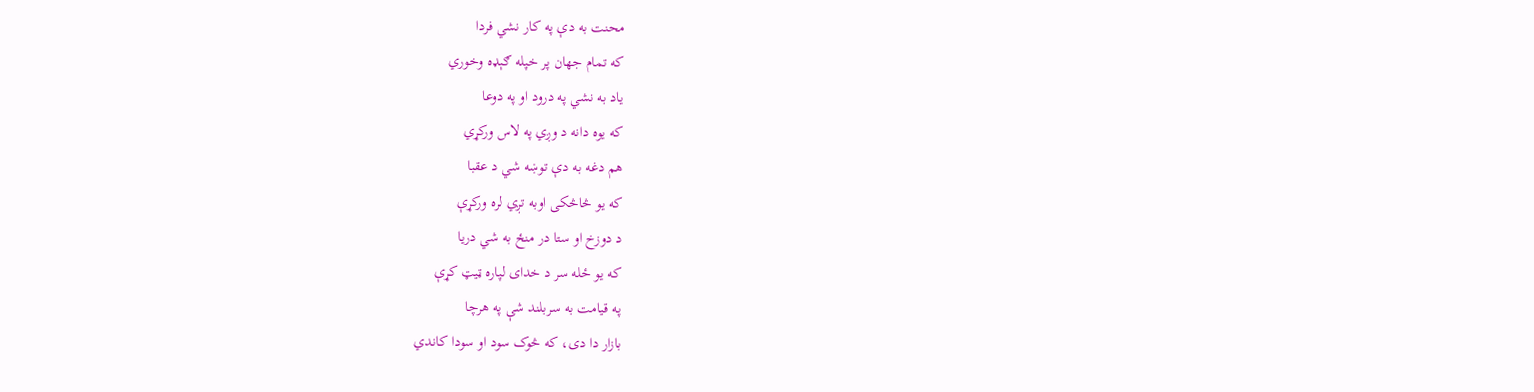محنت به دې په کار نشي فردا
که تمام جهان پر خپله ګېډه وخوري
یاد به نشي په درود او په دوعا
که یوه دانه د وږي په لاس ورکړي
هم دغه به دې توښه شي د عقبا
که یو څاڅکی اوبه تږي لره ورکړې
د دوزخ او ستا در منځ به شي دریا
که یو ځله سر د خدای لپاره ټیټ کړې
په قیامت به سربلند شې په هرچا
بازار دا دی، که څوک سود او سودا کاندي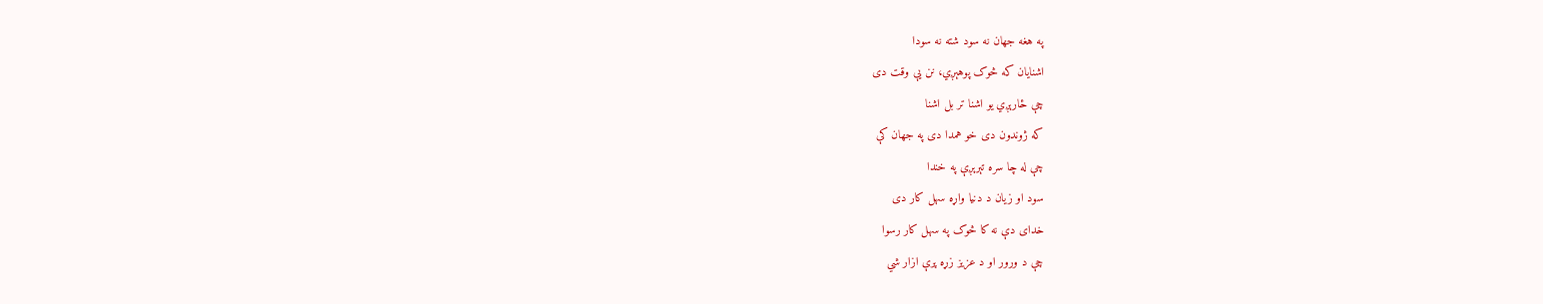په هغه جهان نه سود شته نه سودا
اشنایان که څوک پوهېږي، نن یې وقت دی
چې ځارېږي یو اشنا تر بل اشنا
که ژوندون دی خو همدا دی په جهان کې
چې له چا سره تېرېږې په خندا
سود او زیان د دنیا واړه سهل کار دی
خدای دې نه کا څوک په سهل کار رسوا
چې د ورور او د عزیز زړه پرې ازار شي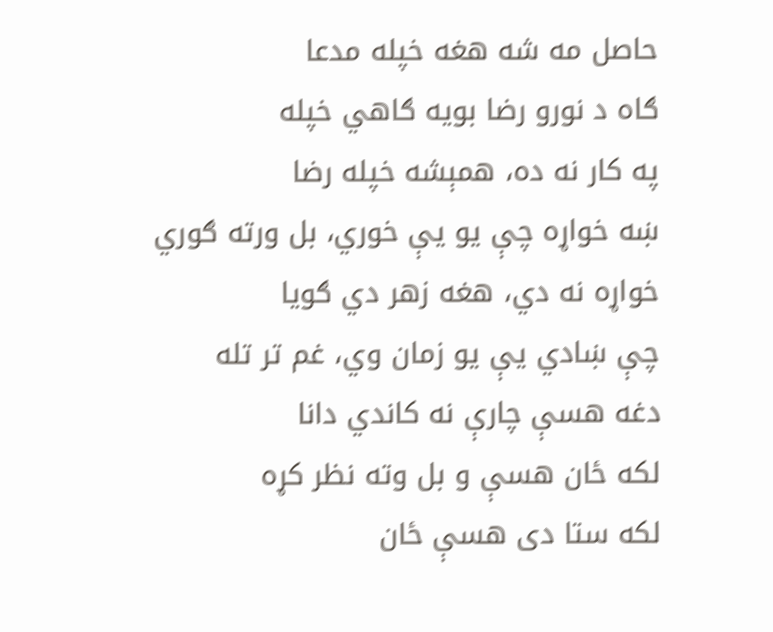حاصل مه شه هغه خپله مدعا
ګاه د نورو رضا بویه ګاهي خپله
په کار نه ده، همېشه خپله رضا
ښه خواړه چې یو یې خوري، بل ورته ګوري
خواړه نه دي، هغه زهر دي ګویا
چې ښادي یې یو زمان وي، غم تر تله
دغه هسې چارې نه کاندي دانا
لکه ځان هسې و بل وته نظر کړه
لکه ستا دی هسې ځان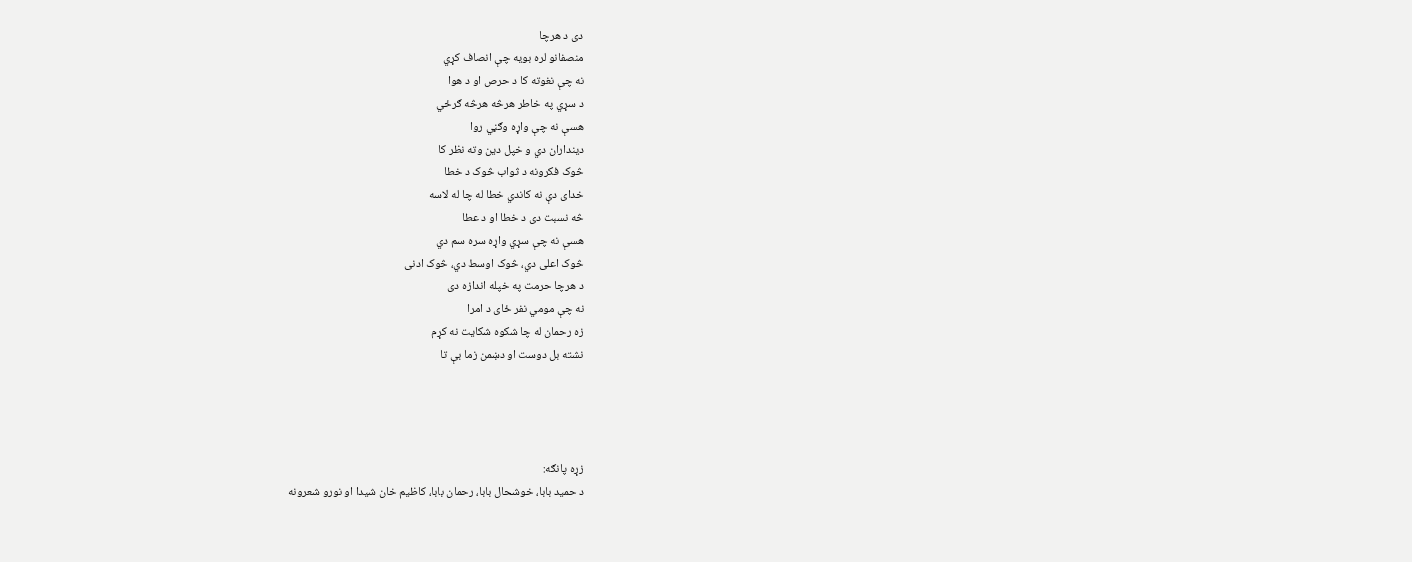دی د هرچا
منصفانو لره بویه چې انصاف کړي
نه چې نغوته کا د حرص او د هوا
د سړي په خاطر هرڅه هرڅه ګرځي
هسې نه چې واړه وګڼي روا
دینداران دي و خپل دین وته نظر کا
څوک فکرونه د ثواب څوک د خطا
خدای دې نه کاندي خطا له چا له لاسه
څه نسبت دی د خطا او د عطا
هسې نه چې سړي واړه سره سم دي
څوک اعلی دي، څوک اوسط دي، څوک ادنی
د هرچا حرمت په خپله اندازه دی
نه چې مومي نفر ځای د امرا
زه رحمان له چا شکوه شکایت نه کړم
نشته بل دوست او دښمن زما بې تا




زړه پانګه:
د حمید بابا، خوشحال بابا، رحمان بابا، کاظیم خان شیدا او نورو شعرونه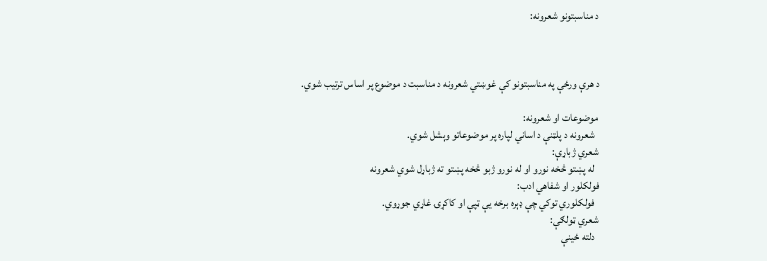د مناسبتونو شعرونه:



د هرې ورځې په مناسبتونو کې غوښتي شعرونه د مناسبت د موضوع پر اساس ترتیب شوي.

موضوعات او شعرونه:
  شعرونه د پلټنې د اساني لپاره پر موضوعاتو وېشل شوي.
شعري ژباړې:
  له پښتو څخه نورو او له نورو ژبو څخه پښتو ته ژباړل شوي شعرونه
فولکلور او شفاهي ادب:
  فولکلوري توکي چې ډېره برخه یې ټپې او کاکړۍ غاړي جوړوي.
شعري ټولګې:
  دلته ځینې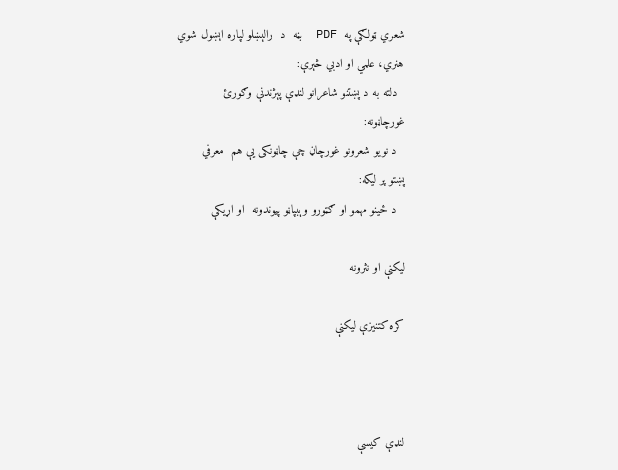شعري ټولګې په  PDF  بڼه  د  رالېښلو لپاره اېښول شوي
هنري، علمي او ادبي څېرې:
  دلته به د پښتنو شاعرانو لنډې پېژندنې وګورئ
غورچاڼونه:
  د نویو شعرونو غورچاڼ چې چاڼونکی یې هم  معرفي
پښتو پر لیکه:
  د ځینو مهمو او ګټورو وېبپاڼو پیوندونه  او اړیکې

لیکنې او نثرونه

کره کتنیزې لیکنې



لنډې کیسې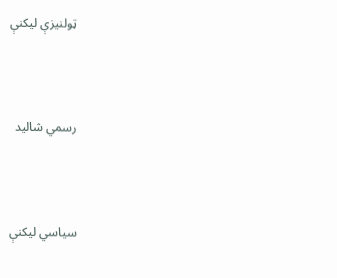ټولنیزې لیکنې



رسمي شالید



سياسي لیکنې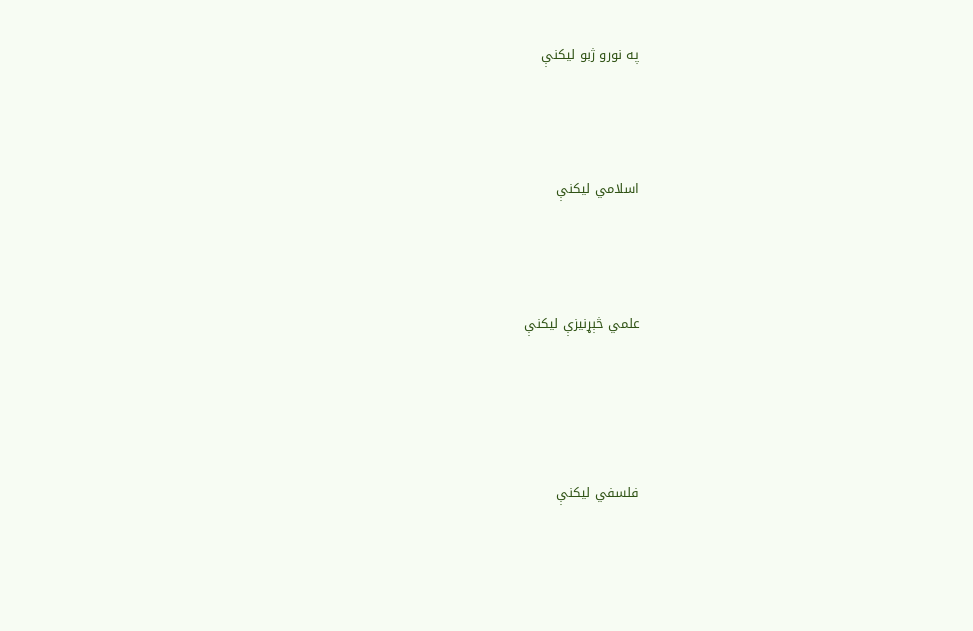په نورو ژبو لیکنې



اسلامي لیکنې



علمي څېړنیزې لیکنې




فلسفي لیکنې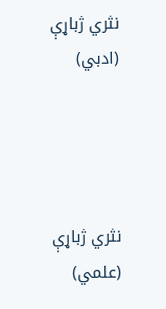نثري ژباړې (ادبي)




نثري ژباړې (علمي)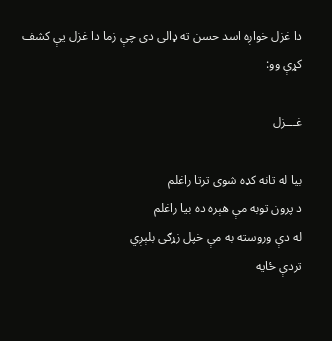دا غزل خواږه اسد حسن ته ډالی دی چې زما دا غزل یې کشف کړې وو:

غـــزل

بيا له تانه كډه شوى ترتا راغلم
د پرون توبه مې هېره ده بيا راغلم
له دې وروسته به مې خپل زړګى بلېږي
تردې ځايه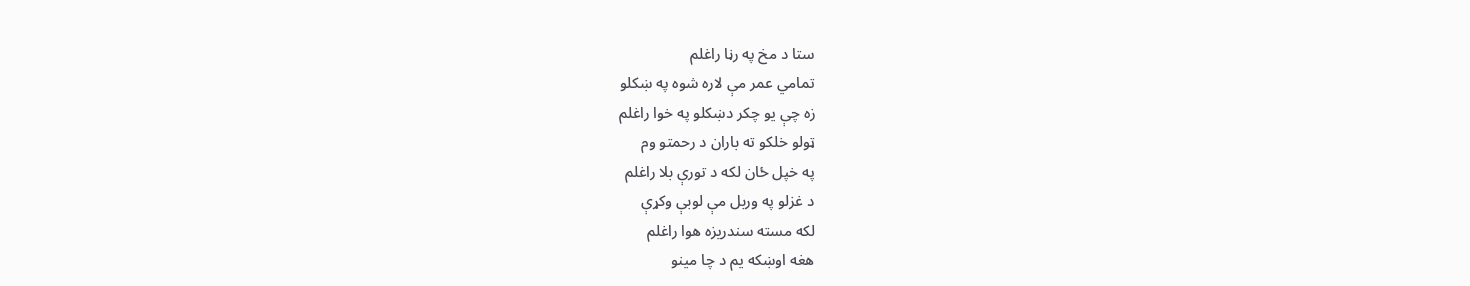ستا د مخ په رڼا راغلم
تمامي عمر مې لاره شوه په ښكلو
زه چې يو چكر دښكلو په خوا راغلم
ټولو خلكو ته باران د رحمتو وم
په خپل ځان لكه د تورې بلا راغلم
د غزلو په وربل مې لوبې وكړې
لكه مسته سندريزه هوا راغلم
هغه اوښكه يم د چا مينو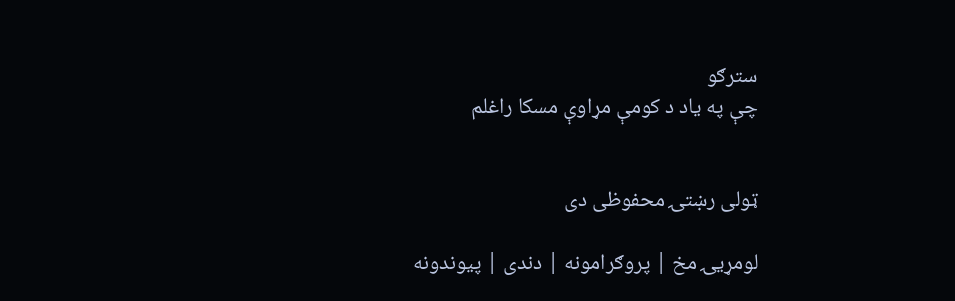سترګو
چې په ياد د كومې مړاوې مسكا راغلم


ټولی رښتۍ محفوظی دی

لومړیۍ مخ | پروګرامونه | دندی | پیوندونه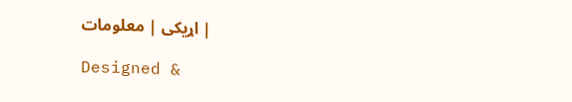| اړیکی | معلومات

Designed &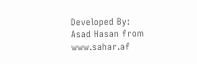Developed By:
Asad Hasan from www.sahar.af